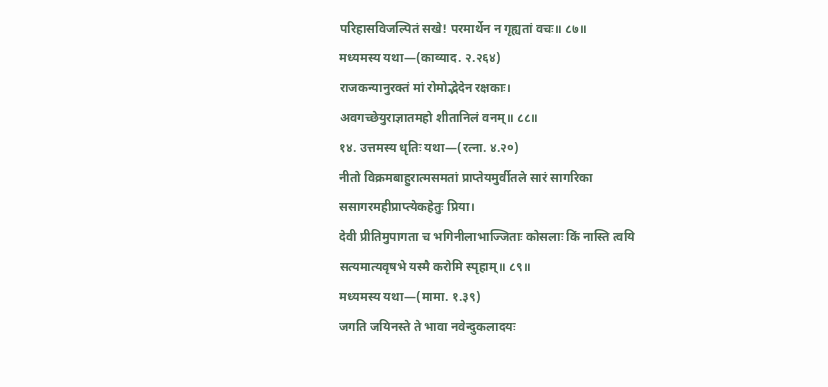परिहासविजल्पितं सखे! परमार्थेन न गृह्यतां वचः॥ ८७॥
मध्यमस्य यथा—(काव्याद. २.२६४)
राजकन्यानुरक्तं मां रोमोद्भेदेन रक्षकाः।
अवगच्छेयुराज्ञातमहो शीतानिलं वनम्॥ ८८॥
१४. उत्तमस्य धृतिः यथा—(रत्ना. ४.२०)
नीतो विक्रमबाहुरात्मसमतां प्राप्तेयमुर्वीतले सारं सागरिका ससागरमहीप्राप्त्येकहेतुः प्रिया।
देवी प्रीतिमुपागता च भगिनीलाभाज्जिताः कोसलाः किं नास्ति त्वयि सत्यमात्यवृषभे यस्मै करोमि स्पृहाम्॥ ८९॥
मध्यमस्य यथा—(मामा. १.३९)
जगति जयिनस्ते ते भावा नवेन्दुकलादयः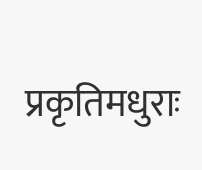प्रकृतिमधुराः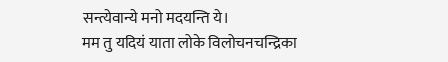सन्त्येवान्ये मनो मदयन्ति ये।
मम तु यदियं याता लोके विलोचनचन्द्रिका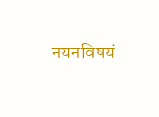नयनविषयं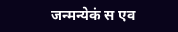जन्मन्येकं स एव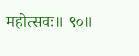महोत्सवः॥ ९०॥